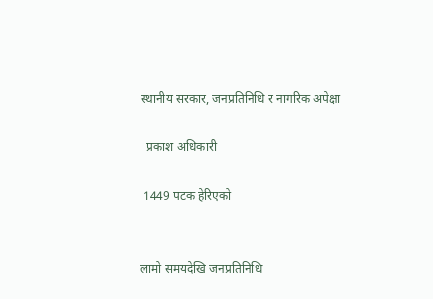स्थानीय सरकार, जनप्रतिनिधि र नागरिक अपेक्षा

  प्रकाश अधिकारी

 1449 पटक हेरिएको


लामो समयदेखि जनप्रतिनिधि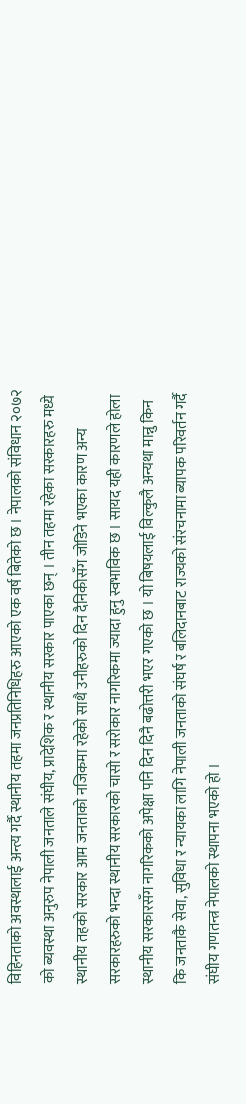विहिनताको अवस्थालाई अन्त्य गर्दै स्थानीय तहमा जनप्रतिनिधिहरु आएको एक वर्ष बितेको छ । नेपालको संविधान २०७२ को ब्यवस्था अनुरुप नेपाली जनताले संघीय, प्रादेशिक र स्थानीय सरकार पाएका छन् । तीन तहमा रहेका सरकारहरु मध्ये स्थानीय तहको सरकार आम जनताको नजिकमा रहेको साथै उनीहरुको दिन दैनिकीसँग जोडिने भएका कारण अन्य सरकारहरुको भन्दा स्थानीय सरकारको चासो र सरोकार नागरिकमा ज्यादा हुनु स्वभाविक छ । सायद यही कारणले होला स्थानीय सरकारसँग नागरिकको अपेक्षा पनि दिन दिनै बढोत्तरी भएर गएको छ । यो बिषयलाई विल्कुलै अन्यथा मान्नु किन कि जनताकै सेवा, सुविधा र न्यायका लागि नेपाली जनताको संघर्ष र बलिदानबाट राज्यको संरचनामा ब्यापक परिवर्तन गर्दै संघीय गणतन्त्र नेपालको स्थापना भएको हो ।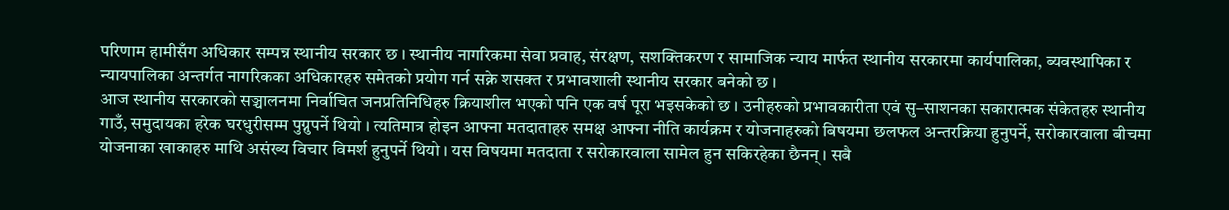परिणाम हामीसँग अधिकार सम्पन्न स्थानीय सरकार छ । स्थानीय नागरिकमा सेवा प्रवाह, संरक्षण, सशक्तिकरण र सामाजिक न्याय मार्फत स्थानीय सरकारमा कार्यपालिका, ब्यवस्थापिका र न्यायपालिका अन्तर्गत नागरिकका अधिकारहरु समेतको प्रयोग गर्न सक्ने शसक्त र प्रभावशाली स्थानीय सरकार बनेको छ ।
आज स्थानीय सरकारको सञ्चालनमा निर्वाचित जनप्रतिनिधिहरु क्रियाशील भएको पनि एक वर्ष पूरा भइसकेको छ । उनीहरुको प्रभावकारीता एवं सु–साशनका सकारात्मक संकेतहरु स्थानीय गाउँ, समुदायका हरेक घरधुरीसम्म पुग्नुपर्ने थियो । त्यतिमात्र होइन आफ्ना मतदाताहरु समक्ष आफ्ना नीति कार्यक्रम र योजनाहरुको बिषयमा छलफल अन्तरक्रिया हुनुपर्ने, सरोकारवाला बीचमा योजनाका खाकाहरु माथि असंख्य विचार विमर्श हुनुपर्ने थियो । यस विषयमा मतदाता र सरोकारवाला सामेल हुन सकिरहेका छैनन् । सबै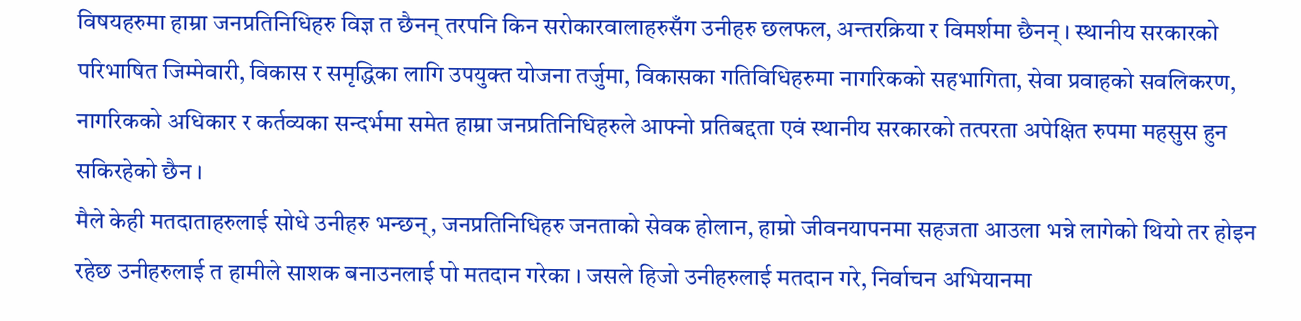विषयहरुमा हाम्रा जनप्रतिनिधिहरु विज्ञ त छैनन् तरपनि किन सरोकारवालाहरुसँग उनीहरु छलफल, अन्तरक्रिया र विमर्शमा छैनन् । स्थानीय सरकारको परिभाषित जिम्मेवारी, विकास र समृद्धिका लागि उपयुक्त योजना तर्जुमा, विकासका गतिविधिहरुमा नागरिकको सहभागिता, सेवा प्रवाहको सवलिकरण, नागरिकको अधिकार र कर्तव्यका सन्दर्भमा समेत हाम्रा जनप्रतिनिधिहरुले आफ्नो प्रतिबद्दता एवं स्थानीय सरकारको तत्परता अपेक्षित रुपमा महसुस हुन सकिरहेको छैन ।
मैले केही मतदाताहरुलाई सोधे उनीहरु भन्छन्, जनप्रतिनिधिहरु जनताको सेवक होलान, हाम्रो जीवनयापनमा सहजता आउला भन्ने लागेको थियो तर होइन रहेछ उनीहरुलाई त हामीले साशक बनाउनलाई पो मतदान गरेका । जसले हिजो उनीहरुलाई मतदान गरे, निर्वाचन अभियानमा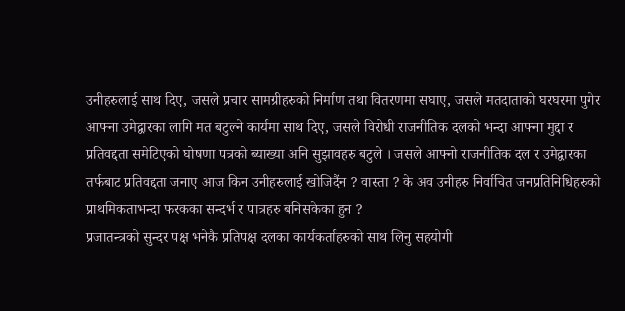उनीहरुलाई साथ दिए, जसले प्रचार सामग्रीहरुको निर्माण तथा वितरणमा सघाए, जसले मतदाताको घरघरमा पुगेर आफ्ना उमेद्वारका लागि मत बटुल्ने कार्यमा साथ दिए, जसले विरोधी राजनीतिक दलको भन्दा आफ्ना मुद्दा र प्रतिवद्दता समेटिएको घोषणा पत्रको ब्याख्या अनि सुझावहरु बटुले । जसले आफ्नो राजनीतिक दल र उमेद्वारका तर्फबाट प्रतिवद्दता जनाए आज किन उनीहरुलाई खोजिदैंन ? वास्ता ? के अव उनीहरु निर्वाचित जनप्रतिनिधिहरुको प्राथमिकताभन्दा फरकका सन्दर्भ र पात्रहरु बनिसकेका हुन ?
प्रजातन्त्रको सुन्दर पक्ष भनेकै प्रतिपक्ष दलका कार्यकर्ताहरुको साथ लिनु सहयोगी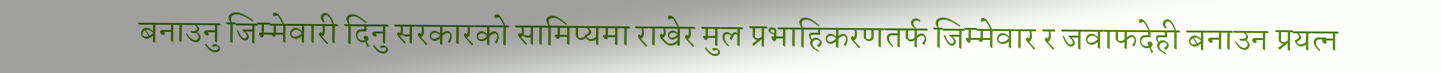बनाउनु जिम्मेवारी दिनु सरकारको सामिप्यमा राखेर मुल प्रभाहिकरणतर्फ जिम्मेवार र जवाफदेही बनाउन प्रयत्न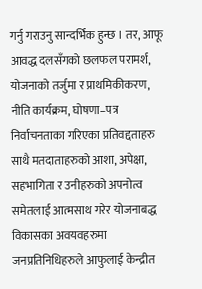गर्नु गराउनु सान्दर्भिक हुन्छ । तर, आफू आवद्ध दलसँगको छलफल परामर्श, योजनाको तर्जुमा र प्राथमिकीकरण, नीति कार्यक्रम, घोषणा–पत्र निर्वाचनताका गरिएका प्रतिवद्दताहरु साथै मतदाताहरुको आशा, अपेक्षा, सहभागिता र उनीहरुको अपनोत्व समेतलाई आत्मसाथ गरेर योजनाबद्ध विकासका अवयवहरुमा जनप्रतिनिधिहरुले आफुलाई केन्द्रीत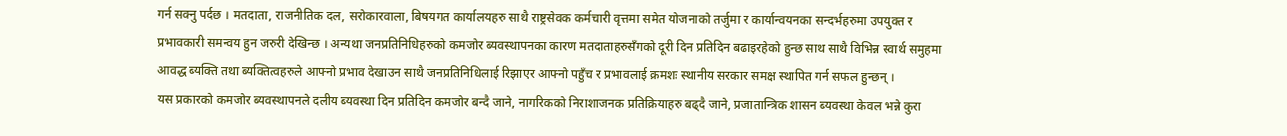गर्न सक्नु पर्दछ । मतदाता, राजनीतिक दल, सरोकारवाला, बिषयगत कार्यालयहरु साथै राष्ट्रसेवक कर्मचारी वृत्तमा समेत योजनाको तर्जुमा र कार्यान्वयनका सन्दर्भहरुमा उपयुक्त र प्रभावकारी समन्वय हुन जरुरी देखिन्छ । अन्यथा जनप्रतिनिधिहरुको कमजोर ब्यवस्थापनका कारण मतदाताहरुसँगको दूरी दिन प्रतिदिन बढाइरहेको हुन्छ साथ साथै विभिन्न स्वार्थ समुहमा आवद्ध ब्यक्ति तथा ब्यक्तित्वहरुले आफ्नो प्रभाव देखाउन साथै जनप्रतिनिधिलाई रिझाएर आफ्नो पहुँच र प्रभावलाई क्रमशः स्थानीय सरकार समक्ष स्थापित गर्न सफल हुन्छन् ।
यस प्रकारको कमजोर ब्यवस्थापनले दलीय ब्यवस्था दिन प्रतिदिन कमजोर बन्दै जाने, नागरिकको निराशाजनक प्रतिक्रियाहरु बढ्दै जाने, प्रजातान्त्रिक शासन ब्यवस्था केवल भन्ने कुरा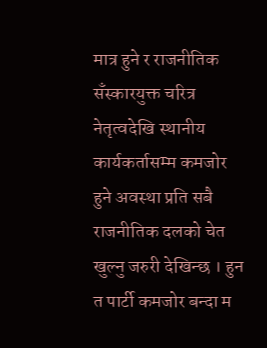मात्र हुने र राजनीतिक सँस्कारयुक्त चरित्र नेतृत्वदेखि स्थानीय कार्यकर्तासम्म कमजोर हुने अवस्था प्रति सबै राजनीतिक दलको चेत खुल्नु जरुरी देखिन्छ । हुन त पार्टी कमजोर बन्दा म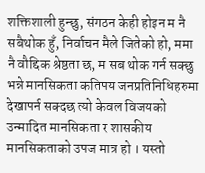शक्तिशाली हुन्छु, संगठन केही होइन म नै सबैथोक हुँ, निर्वाचन मैले जितेको हो, ममा नै वौद्दिक श्रेष्ठता छ, म सब थोक गर्न सक्छु भन्ने मानसिकता कतिपय जनप्रतिनिधिहरुमा देखापर्न सक्दछ त्यो केवल विजयको उन्मादित मानसिकता र शासकीय मानसिकताको उपज मात्र हो । यस्तो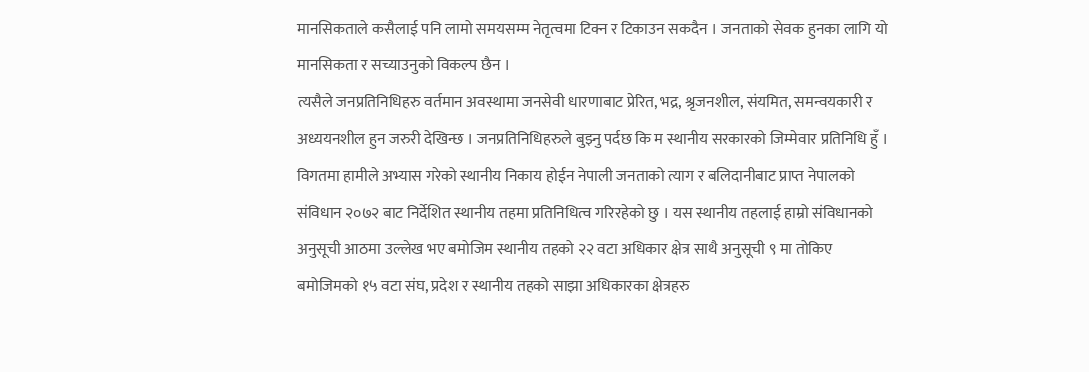मानसिकताले कसैलाई पनि लामो समयसम्म नेतृत्वमा टिक्न र टिकाउन सकदैन । जनताको सेवक हुनका लागि यो मानसिकता र सच्याउनुको विकल्प छैन ।
त्यसैले जनप्रतिनिधिहरु वर्तमान अवस्थामा जनसेवी धारणाबाट प्रेरित, भद्र, श्रृजनशील, संयमित, समन्वयकारी र अध्ययनशील हुन जरुरी देखिन्छ । जनप्रतिनिधिहरुले बुझ्नु पर्दछ कि म स्थानीय सरकारको जिम्मेवार प्रतिनिधि हुँ । विगतमा हामीले अभ्यास गरेको स्थानीय निकाय होईन नेपाली जनताको त्याग र बलिदानीबाट प्राप्त नेपालको संविधान २०७२ बाट निर्देशित स्थानीय तहमा प्रतिनिधित्व गरिरहेको छु । यस स्थानीय तहलाई हाम्रो संविधानको अनुसूची आठमा उल्लेख भए बमोजिम स्थानीय तहको २२ वटा अधिकार क्षेत्र साथै अनुसूची ९ मा तोकिए बमोजिमको १५ वटा संघ, प्रदेश र स्थानीय तहको साझा अधिकारका क्षेत्रहरु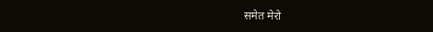समेत मेरो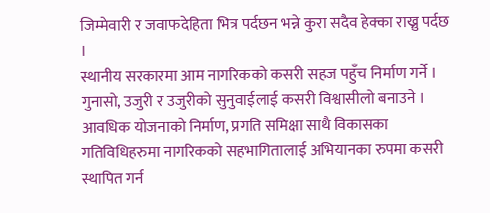जिम्मेवारी र जवाफदेहिता भित्र पर्दछन भन्ने कुरा सदैव हेक्का राख्नु पर्दछ ।
स्थानीय सरकारमा आम नागरिकको कसरी सहज पहुँच निर्माण गर्ने । गुनासो, उजुरी र उजुरीको सुनुवाईलाई कसरी विश्वासीलो बनाउने । आवधिक योजनाको निर्माण, प्रगति समिक्षा साथै विकासका गतिविधिहरुमा नागरिकको सहभागितालाई अभियानका रुपमा कसरी स्थापित गर्न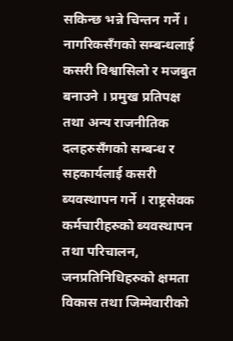सकिन्छ भन्ने चिन्तन गर्ने । नागरिकसँगको सम्बन्धलाई कसरी विश्वासिलो र मजबुत बनाउने । प्रमुख प्रतिपक्ष तथा अन्य राजनीतिक दलहरुसँगको सम्बन्ध र सहकार्यलाई कसरी ब्यवस्थापन गर्ने । राष्ट्रसेवक कर्मचारीहरुको ब्यवस्थापन तथा परिचालन, जनप्रतिनिधिहरुको क्षमता विकास तथा जिम्मेवारीको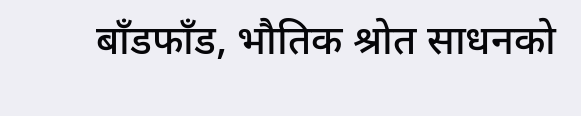बाँडफाँड, भौतिक श्रोत साधनको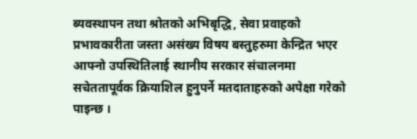ब्यवस्थापन तथा श्रोतको अभिबृद्धि, सेवा प्रवाहको प्रभावकारीता जस्ता असंख्य विषय बस्तुहरुमा केन्द्रित भएर आफ्नो उपस्थितिलाई स्थानीय सरकार संचालनमा सचेततापूर्वक क्रियाशिल हुनुपर्ने मतदाताहरुको अपेक्षा गरेको पाइन्छ ।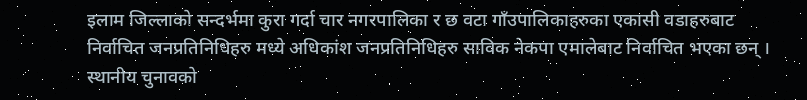इलाम जिल्लाको सन्दर्भमा कुरा गर्दा चार नगरपालिका र छ वटा गाँउपालिकाहरुका एकासी वडाहरुबाट निर्वाचित जनप्रतिनिधिहरु मध्ये अधिकांश जनप्रतिनिधिहरु साविक नेकपा एमालेबाट निर्वाचित भएका छन् । स्थानीय चुनावको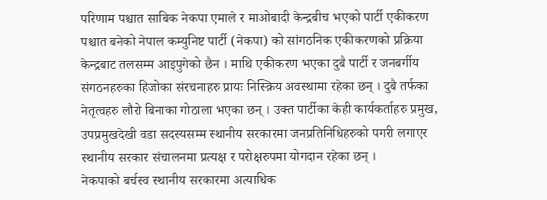परिणाम पश्चात साबिक नेकपा एमाले र माओबादी केन्द्रबीच भएको पार्टी एकीकरण पश्चात बनेको नेपाल कम्युनिष्ट पार्टी (नेकपा) को सांगठनिक एकीकरणको प्रक्रिया केन्द्रबाट तलसम्म आइपुगेको छैन । माथि एकीकरण भएका दुबै पार्टी र जनबर्गीय संगठनहरुका हिजोका संरचनाहरु प्रायः निस्क्रिय अवस्थामा रहेका छन् । दुबै तर्फका नेतृत्वहरु लौरो बिनाका गोठाला भएका छन् । उक्त पार्टीका केही कार्यकर्ताहरु प्रमुख, उपप्रमुखदेखी वडा सदस्यसम्म स्थानीय सरकारमा जनप्रतिनिधिहरुको पगरी लगाएर स्थानीय सरकार संचालनमा प्रत्यक्ष र परोक्षरुपमा योगदान रहेका छन् ।
नेकपाको बर्चस्व स्थानीय सरकारमा अत्याधिक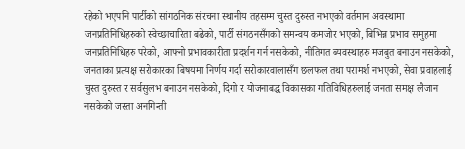रहेको भएपनि पार्टीको सांगठनिक संरचना स्थानीय तहसम्म चुस्त दुरुस्त नभएको वर्तमान अवस्थामा जनप्रतिनिधिहरुको स्वेच्छाचारिता बढेको, पार्टी संगठनसँगको समन्वय कमजोर भएको, बिभिन्न प्रभाव समुहमा जनप्रतिनिधिहरु परेको, आफ्नो प्रभावकारीता प्रदर्शन गर्न नसकेको, नीतिगत ब्यवस्थाहरु मजबुत बनाउन नसकेको, जनताका प्रत्यक्ष सरोकारका बिषयमा निर्णय गर्दा सरोकारवालासँग छलफल तथा परामर्श नभएको, सेवा प्रवाहलाई चुस्त दुरुस्त र सर्वसुलभ बनाउन नसकेको, दिगो र योजनाबद्ध विकासका गतिविधिहरुलाई जनता समक्ष लैजान नसकेको जस्ता अनगिन्ती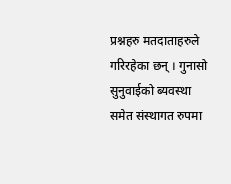प्रश्नहरु मतदाताहरुले गरिरहेका छन् । गुनासो सुनुवाईको ब्यवस्था समेत संस्थागत रुपमा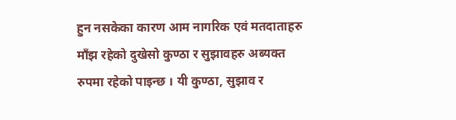हुन नसकेका कारण आम नागरिक एवं मतदाताहरु माँझ रहेको दुखेसो कुण्ठा र सुझावहरु अब्यक्त रुपमा रहेको पाइन्छ । यी कुण्ठा, सुझाव र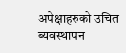अपेक्षाहरुको उचित ब्यवस्थापन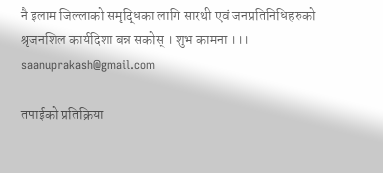नै इलाम जिल्लाको समृद्धिका लागि सारथी एवं जनप्रतिनिधिहरुको श्रृजनशिल कार्यदिशा बन्न सकोस् । शुभ कामना ।।। saanuprakash@gmail.com

तपाईको प्रतिक्रिया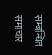सम्बन्धित समाचार